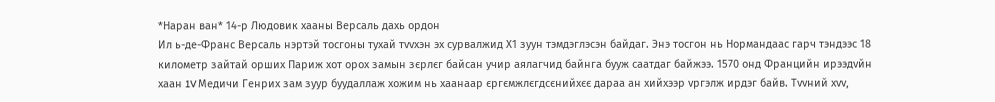*Наран ван* 14-р Людовик хааны Версаль дахь ордон
Ил ь-де-Франс Версаль нэртэй тосгоны тухай тvvхэн эх сурвалжид Х1 зуун тэмдэглэсэн байдаг. Энэ тосгон нь Нормандаас гарч тэндээс 18 километр зайтай орших Париж хот орох замын зєрлєг байсан учир аялагчид байнга бууж саатдаг байжээ. 1570 онд Францийн ирээдvйн хаан 1V Медичи Генрих зам зуур буудаллаж хожим нь хаанаар єргємжлєгдсєнийхєє дараа ан хийхээр vргэлж ирдэг байв. Тvvний хvv,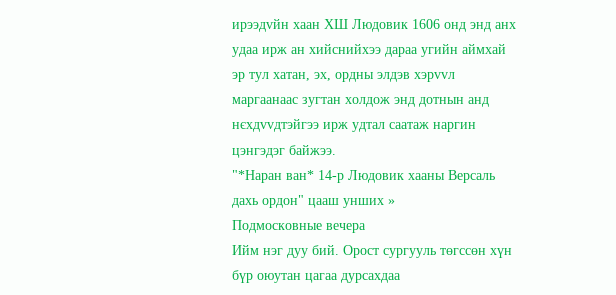ирээдvйн хаан ХШ Людовик 1606 онд энд анх удаа ирж ан хийснийхээ дараа угийн аймхай эр тул хатан, эх, ордны элдэв хэрvvл маргаанаас зугтан холдож энд дотнын анд нєхдvvдтэйгээ ирж удтал саатаж наргин цэнгэдэг байжээ.
"*Наран ван* 14-р Людовик хааны Версаль дахь ордон" цааш унших »
Подмосковные вечера
Ийм нэг дуу бий. Орост сургууль төгссөн хүн бүр оюутан цагаа дурсахдаа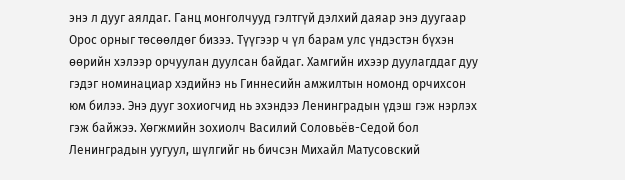энэ л дууг аялдаг. Ганц монголчууд гэлтгүй дэлхий даяар энэ дуугаар Орос орныг төсөөлдөг бизээ. Түүгээр ч үл барам улс үндэстэн бүхэн өөрийн хэлээр орчуулан дуулсан байдаг. Хамгийн ихээр дуулагддаг дуу гэдэг номинациар хэдийнэ нь Гиннесийн амжилтын номонд орчихсон юм билээ. Энэ дууг зохиогчид нь эхэндээ Ленинградын үдэш гэж нэрлэх гэж байжээ. Хөгжмийн зохиолч Василий Соловьёв-Седой бол Ленинградын уугуул, шүлгийг нь бичсэн Михайл Матусовский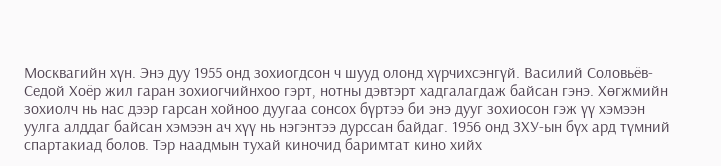Москвагийн хүн. Энэ дуу 1955 онд зохиогдсон ч шууд олонд хүрчихсэнгүй. Василий Соловьёв-Седой Хоёр жил гаран зохиогчийнхоо гэрт, нотны дэвтэрт хадгалагдаж байсан гэнэ. Хөгжмийн зохиолч нь нас дээр гарсан хойноо дуугаа сонсох бүртээ би энэ дууг зохиосон гэж үү хэмээн уулга алддаг байсан хэмээн ач хүү нь нэгэнтээ дурссан байдаг. 1956 онд ЗХУ-ын бүх ард түмний спартакиад болов. Тэр наадмын тухай киночид баримтат кино хийх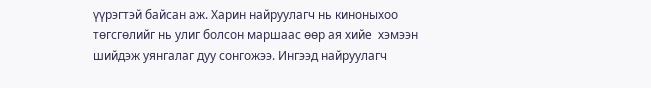үүрэгтэй байсан аж. Харин найруулагч нь киноныхоо төгсгөлийг нь улиг болсон маршаас өөр ая хийе  хэмээн шийдэж уянгалаг дуу сонгожээ. Ингээд найруулагч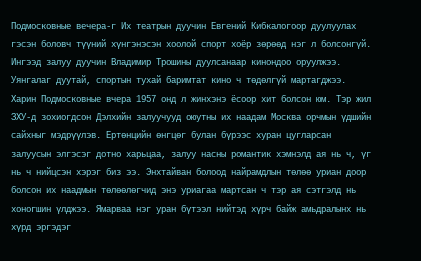Подмосковные вечера-г Их театрын дуучин Евгений Кибкалогоор дуулуулах гэсэн боловч түүний хүнгэнэсэн хоолой спорт хоёр зөрөөд нэг л болсонгүй. Ингээд залуу дуучин Владимир Трошины дуулсанаар кинондоо оруулжээ. Уянгалаг дуутай, спортын тухай баримтат кино ч төдөлгүй мартагджээ. Харин Подмосковные вчера 1957 онд л жинхэнэ ёсоор хит болсон юм. Тэр жил ЗХУ-д зохиогдсон Дэлхийн залуучууд оюутны их наадам Москва орчмын үдшийн сайхныг мэдрүүлэв. Ертөнцийн өнгцөг булан бүрээс хуран цугларсан залуусын элгэсэг дотно харьцаа, залуу насны романтик хэмнэлд ая нь ч, үг нь ч нийцсэн хэрэг биз ээ. Энхтайван болоод найрамдлын төлөө уриан доор болсон их наадмын төлөөлөгчид энэ уриагаа мартсан ч тэр ая сэтгэлд нь хоногшин үлджээ. Ямарваа нэг уран бүтээл нийтэд хүрч байж амьдралынх нь хүрд эргэдэг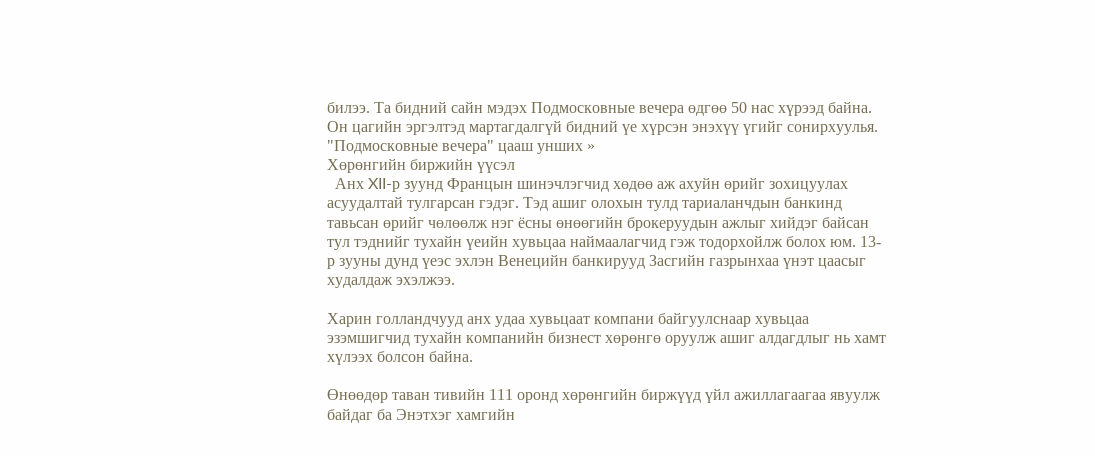билээ. Та бидний сайн мэдэх Подмосковные вечера өдгөө 50 нас хүрээд байна. Он цагийн эргэлтэд мартагдалгүй бидний үе хүрсэн энэхүү үгийг сонирхуулья.
"Подмосковные вечера" цааш унших »
Хөрөнгийн биржийн үүсэл
  Анх XII-р зуунд Францын шинэчлэгчид хөдөө аж ахуйн өрийг зохицуулах асуудалтай тулгарсан гэдэг. Тэд ашиг олохын тулд тариаланчдын банкинд тавьсан өрийг чөлөөлж нэг ёсны өнөөгийн брокеруудын ажлыг хийдэг байсан тул тэднийг тухайн үеийн хувьцаа наймаалагчид гэж тодорхойлж болох юм. 13-р зууны дунд үеэс эхлэн Венецийн банкирууд Засгийн газрынхаа үнэт цаасыг худалдаж эхэлжээ.

Харин голландчууд анх удаа хувьцаат компани байгуулснаар хувьцаа эзэмшигчид тухайн компанийн бизнест хөрөнгө оруулж ашиг алдагдлыг нь хамт хүлээх болсон байна.

Өнөөдөр таван тивийн 111 оронд хөрөнгийн биржүүд үйл ажиллагаагаа явуулж байдаг ба Энэтхэг хамгийн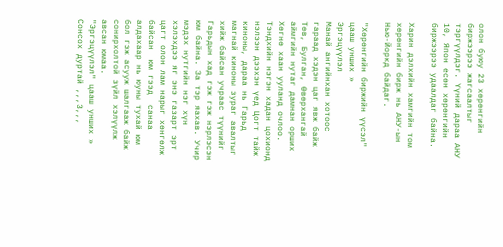олон буюу 23 хөрөнгийн биржээрээ жагсаалтыг тэргүүлдэг. Үүний дараа АНУ 10, Япон есөн хөрөнгийн биржээрээ удаалдаг байна.

Харин дэлхийн хамгийн том хөрөнгийн бирж нь АНУ-ын Нью-Йоркд байдаг.

"Хөрөнгийн биржийн үүсэл" цааш унших »
Эргэцүүлэл
Манай ангийнхан хотоос гараад хэдэн цаг явж байж Төв, Булган, Өвөрхангай аймгийн нутаг дамнан орших Хөгнө хаан ууланд очлоо. Тэндхийн нэгэн хадан цохионд нэлээн дээхэн үед Цогт тайж киноны, дараа нь Гарьд магнай киноны зураг авалтыг хийж байсан учраас түүнийг Гарьдын хад гэж гэж нэрлэсэн юм байна. За тэр яахав. Учир мэдэх нутгийн нэг хүн хэлэхдээ яг энэ газарт эрт цагт олон лам нарыг хөнгөлж байсан  юм гээд  санаа алдахаар нь юуны тухай юм бол гэж асууж шалгааж байж сонирхолтой зүйл хэлүүлж авсан юмаа.
"Эргэцүүлэл" цааш унших »
Сонсох дуртай ,,,3,,,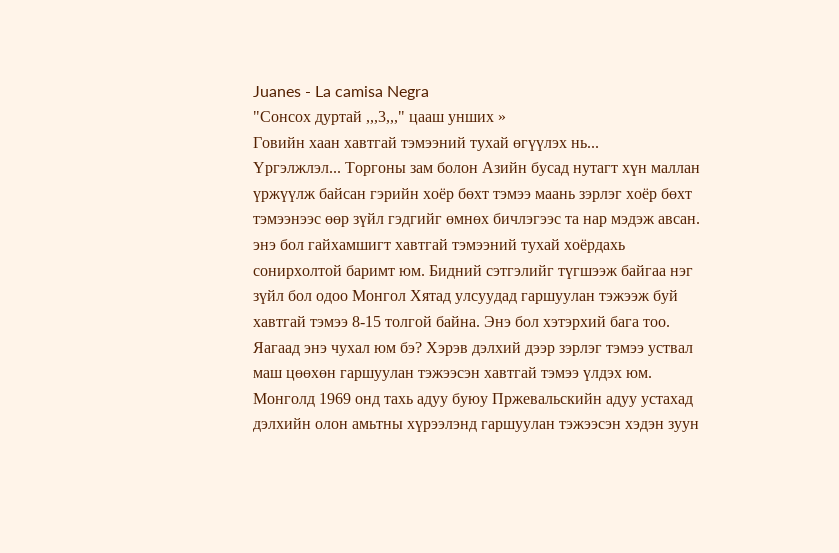Juanes - La camisa Negra
"Сонсох дуртай ,,,3,,," цааш унших »
Говийн хаан хавтгай тэмээний тухай өгүүлэх нь...
Үргэлжлэл... Торгоны зам болон Азийн бусад нутагт хүн маллан үржүүлж байсан гэрийн хоёр бөхт тэмээ маань зэрлэг хоёр бөхт тэмээнээс өөр зүйл гэдгийг өмнөх бичлэгээс та нар мэдэж авсан. энэ бол гайхамшигт хавтгай тэмээний тухай хоёрдахь сонирхолтой баримт юм. Бидний сэтгэлийг түгшээж байгаа нэг зүйл бол одоо Монгол Хятад улсуудад гаршуулан тэжээж буй хавтгай тэмээ 8-15 толгой байна. Энэ бол хэтэрхий бага тоо. Яагаад энэ чухал юм бэ? Хэрэв дэлхий дээр зэрлэг тэмээ уствал маш цөөхөн гаршуулан тэжээсэн хавтгай тэмээ үлдэх юм. Монголд 1969 онд тахь адуу буюу Пржевальскийн адуу устахад дэлхийн олон амьтны хүрээлэнд гаршуулан тэжээсэн хэдэн зуун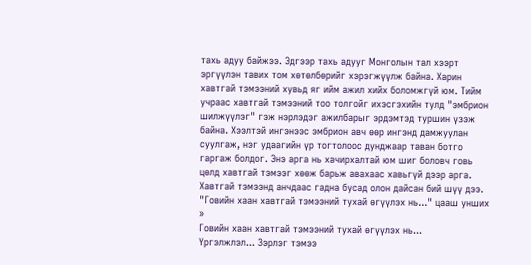тахь адуу байжээ. Эдгээр тахь адууг Монголын тал хээрт эргүүлэн тавих том хөтөлбөрийг хэрэгжүүлж байна. Харин хавтгай тэмээний хувьд яг ийм ажил хийх боломжгүй юм. Тийм учраас хавтгай тэмээний тоо толгойг ихэсгэхийн тулд "эмбрион шилжүүлэг" гэж нэрлэдэг ажилбарыг эрдэмтэд туршин үзэж байна. Хээлтэй ингэнээс эмбрион авч өөр ингэнд дамжуулан суулгаж, нэг удаагийн үр тогтолоос дунджаар таван ботго гаргаж болдог. Энэ арга нь хачирхалтай юм шиг боловч говь цөлд хавтгай тэмээг хөөж барьж авахаас хавьгүй дээр арга. Хавтгай тэмээнд анчдаас гадна бусад олон дайсан бий шүү дээ.
"Говийн хаан хавтгай тэмээний тухай өгүүлэх нь..." цааш унших »
Говийн хаан хавтгай тэмээний тухай өгүүлэх нь...
Үргэлжлэл... Зэрлэг тэмээ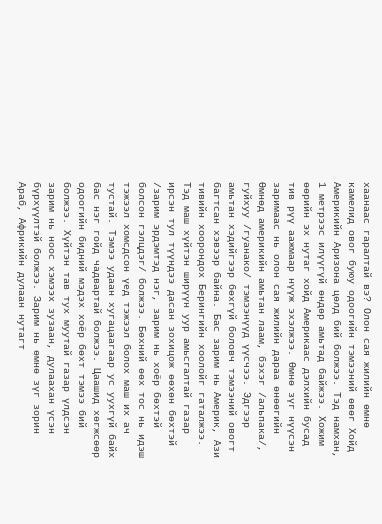хаанаас гаралтай вэ? Олон сая жилийн өмнө камелид овог буюу одоогийн тэмээний өвөг Хойд Америкийн Аризона цөлд бий болжээ. Тэд намхан, 1 метрээс илүүгүй өндөр амьтад байжээ. Хожим өөрийн эх нутаг хойд Америкаас дэлхийн бусад тив рүү аажмаар нүүж эхэлжээ. Өмнө зүг нүүсэн заримаас нь олон сая жилийн дараа өнөөгийн Өмнөд америкийн амьтан лаам, бэхэг /альпака/, гуйхуу /гуанако/ тэмээнүүд үүсчээ. Эдгээр амьтан хэдийгээр бөхгүй боловч тэмээний овогт багтсан хэвээр байна. Бас зарим нь Америк, Ази тивийн хоорондох Берингийн хоолойг гаталжээ. Тэд маш хүйтэн ширүүн уур амьсгалтай газар ирсэн тул түүндээ дасан зохицож өөхөн бөхтэй /зарим эрдэмтэд нэг, зарим нь хоёр бөхтэй болсон гэлцдэг/ болжээ. Бөхний өөх тос нь идэш тэжээл хомсдсон үед тэжээл болох маш их ач тустай. Тэмээ удаан хугацаагаар ус уухгүй байх бас нэг гойд чадвартай болжээ. Цаашид хөгжсөөр одоогийн бидний мэдэх хоёр бөхт тэмээ бий болжээ. Хүйтэн тав тух муутай газар үлдсэн зарим нь ноос хэмээх зузаан, дулаахан үсэн бүрхүүлтэй болжээ. Зарим нь өмнө зүг зорин Араб, Африкийн дулаан нутагт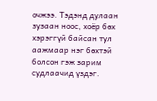очжээ. Тэдэнд дулаан зузаан ноос, хоёр бөх хэрэггүй байсан тул аажмаар нэг бөхтэй болсон гэж зарим судлаачид үздэг.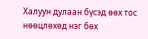Халуун дулаан бүсэд өөх тос нөөцлөхөд нэг бөх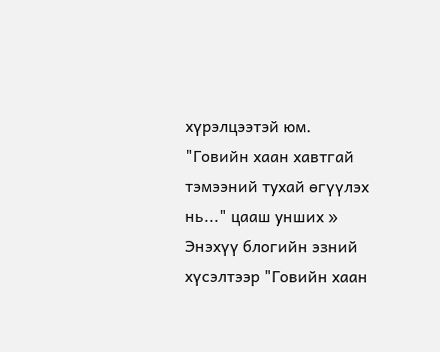хүрэлцээтэй юм.
"Говийн хаан хавтгай тэмээний тухай өгүүлэх нь..." цааш унших »
Энэхүү блогийн эзний хүсэлтээр "Говийн хаан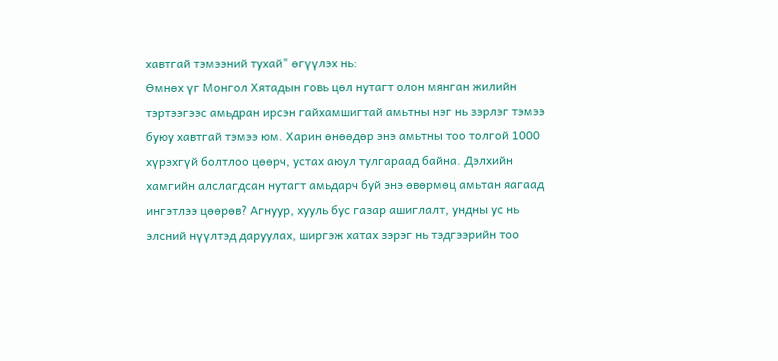хавтгай тэмээний тухай" өгүүлэх нь:
Өмнөх үг Монгол Хятадын говь цөл нутагт олон мянган жилийн тэртээгээс амьдран ирсэн гайхамшигтай амьтны нэг нь зэрлэг тэмээ буюу хавтгай тэмээ юм. Харин өнөөдөр энэ амьтны тоо толгой 1000 хүрэхгүй болтлоо цөөрч, устах аюул тулгараад байна. Дэлхийн хамгийн алслагдсан нутагт амьдарч буй энэ өвөрмөц амьтан яагаад ингэтлээ цөөрөв? Агнуур, хууль бус газар ашиглалт, ундны ус нь элсний нүүлтэд даруулах, ширгэж хатах зэрэг нь тэдгээрийн тоо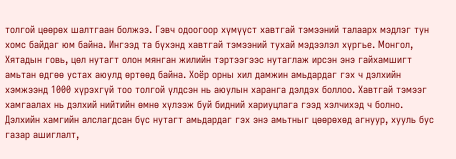толгой цөөрөх шалтгаан болжээ. Гэвч одоогоор хүмүүст хавтгай тэмээний талаарх мэдлэг тун хомс байдаг юм байна. Ингээд та бүхэнд хавтгай тэмээний тухай мэдээлэл хүргье. Монгол, Хятадын говь, цөл нутагт олон мянган жилийн тэртээгээс нутаглаж ирсэн энэ гайхамшигт амьтан өдгөө устах аюулд өртөөд байна. Хоёр орны хил дамжин амьдардаг гэх ч дэлхийн хэмжээнд 1000 хүрэхгүй тоо толгой үлдсэн нь аюулын харанга дэлдэх боллоо. Хавтгай тэмээг хамгаалах нь дэлхий нийтийн өмнө хүлээж буй бидний хариуцлага гээд хэлчихэд ч болно. Дэлхийн хамгийн алслагдсан бүс нутагт амьдардаг гэх энэ амьтныг цөөрөхөд агнуур, хууль бус газар ашиглалт,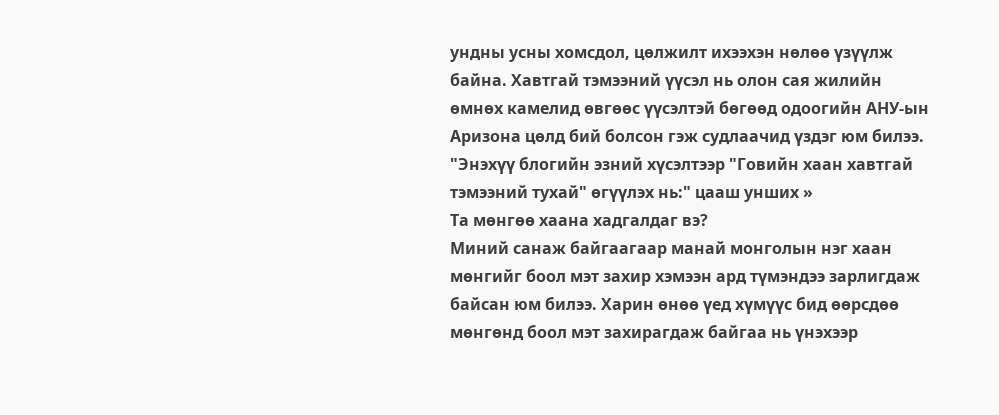ундны усны хомсдол, цөлжилт ихээхэн нөлөө үзүүлж байна. Хавтгай тэмээний үүсэл нь олон сая жилийн өмнөх камелид өвгөөс үүсэлтэй бөгөөд одоогийн АНУ-ын Аризона цөлд бий болсон гэж судлаачид үздэг юм билээ.
"Энэхүү блогийн эзний хүсэлтээр "Говийн хаан хавтгай тэмээний тухай" өгүүлэх нь:" цааш унших »
Та мөнгөө хаана хадгалдаг вэ?
Миний санаж байгаагаар манай монголын нэг хаан мөнгийг боол мэт захир хэмээн ард түмэндээ зарлигдаж байсан юм билээ. Харин өнөө үед хүмүүс бид өөрсдөө мөнгөнд боол мэт захирагдаж байгаа нь үнэхээр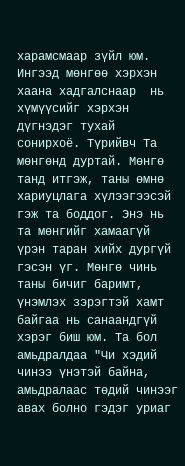харамсмаар зүйл юм. Ингээд мөнгөө хэрхэн хаана хадгалснаар  нь хүмүүсийг хэрхэн дүгнэдэг тухай сонирхоё. Түрийвч Та мөнгөнд дуртай. Мөнгө танд итгэж, таны өмнө хариуцлага хүлээгээсэй гэж та боддог. Энэ нь та мөнгийг хамаагүй үрэн таран хийх дургүй гэсэн үг. Мөнгө чинь таны бичиг баримт, үнэмлэх зэрэгтэй хамт байгаа нь санаандгүй хэрэг биш юм. Та бол амьдралдаа "Чи хэдий чинээ үнэтэй байна, амьдралаас төдий чинээг авах болно гэдэг уриаг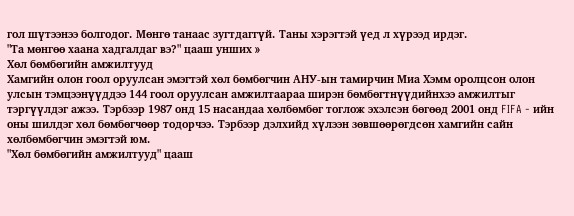гол шүтээнээ болгодог. Мөнгө танаас зугтдаггүй. Таны хэрэгтэй үед л хүрээд ирдэг.
"Та мөнгөө хаана хадгалдаг вэ?" цааш унших »
Хөл бөмбөгийн амжилтууд
Хамгийн олон гоол оруулсан эмэгтэй хөл бөмбөгчин АНУ-ын тамирчин Миа Хэмм оролцсон олон улсын тэмцээнүүддээ 144 гоол оруулсан амжилтаараа ширэн бөмбөгтнүүдийнхээ амжилтыг тэргүүлдэг ажээ. Тэрбээр 1987 онд 15 насандаа хөлбөмбөг тоглож эхэлсэн бөгөөд 2001 онд FIFA - ийн оны шилдэг хөл бөмбөгчөөр тодорчээ. Тэрбээр дэлхийд хүлээн зөвшөөрөгдсөн хамгийн сайн хөлбөмбөгчин эмэгтэй юм.
"Хөл бөмбөгийн амжилтууд" цааш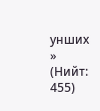унших »
(Нийт: 455)